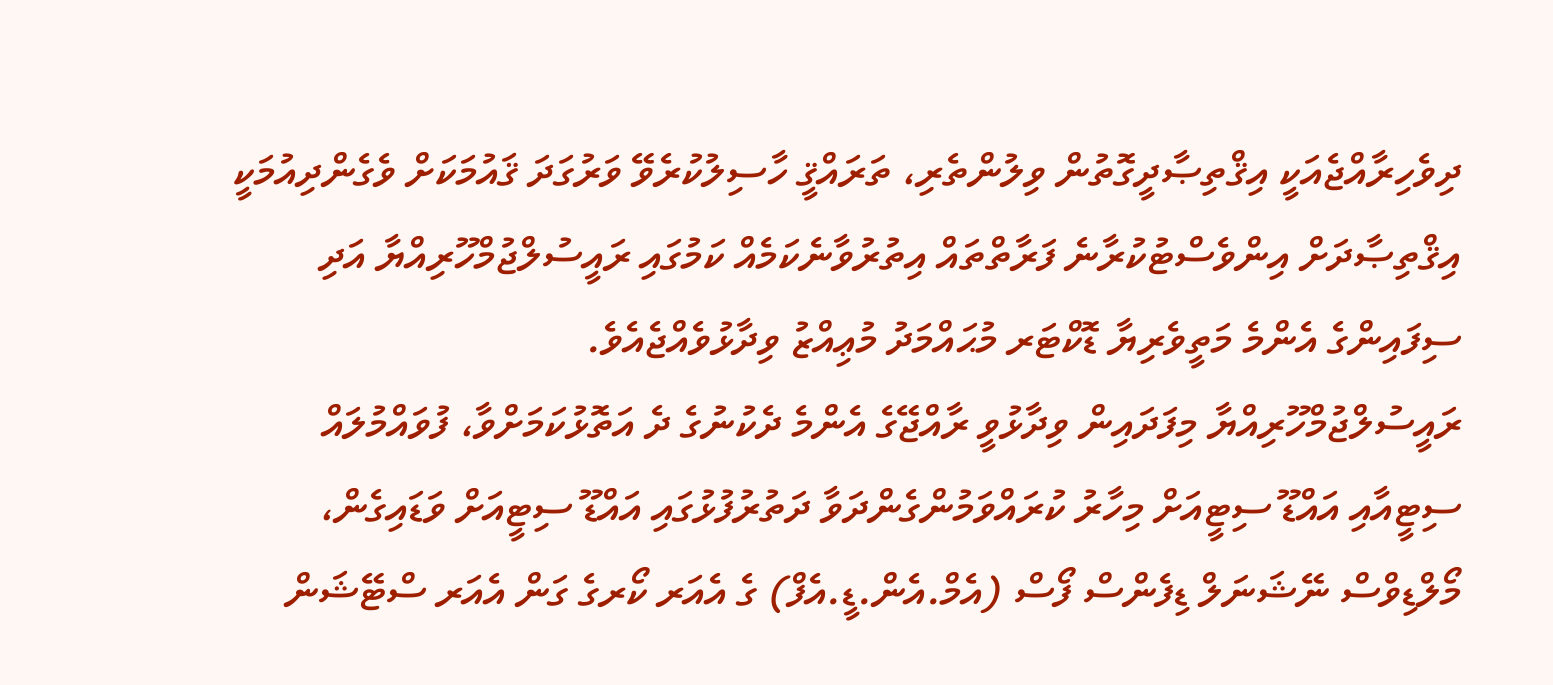ދިވެހިރާއްޖެއަކީ އިޤްތިޞާދީގޮތުން ވިލުންތެރި، ތަރައްޤީ ހާސިލުކުރެވޭ ވަރުގަދަ ޤައުމަކަށް ވެގެންދިއުމަކީ އިޤްތިޞާދަށް އިންވެސްޓުކުރާނެ ފަރާތްތައް އިތުރުވާނެކަމެއް ކަމުގައި ރައީސުލްޖުމްހޫރިއްޔާ އަދި ސިފައިންގެ އެންމެ މަތީވެރިޔާ ޑޮކްޓަރ މުޙައްމަދު މުޢިއްޒު ވިދާޅުވެއްޖެއެވެ.
ރައީސުލްޖުމްހޫރިއްޔާ މިފަދައިން ވިދާޅުވީ ރާއްޖޭގެ އެންމެ ދެކުނުގެ ދެ އަތޮޅުކަމަށްވާ، ފުވައްމުލައް ސިޓީއާއި އައްޑޫ ސިޓީއަށް މިހާރު ކުރައްވަމުންގެންދަވާ ދަތުރުފުޅުގައި އައްޑޫ ސިޓީއަށް ވަޑައިގެން، މޯލްޑިވްސް ނޭޝަނަލް ޑިފެންސް ފޯސް (އެމް.އެން.ޑީ.އެފް) ގެ އެއަރ ކޯރގެ ގަން އެއަރ ސްޓޭޝަން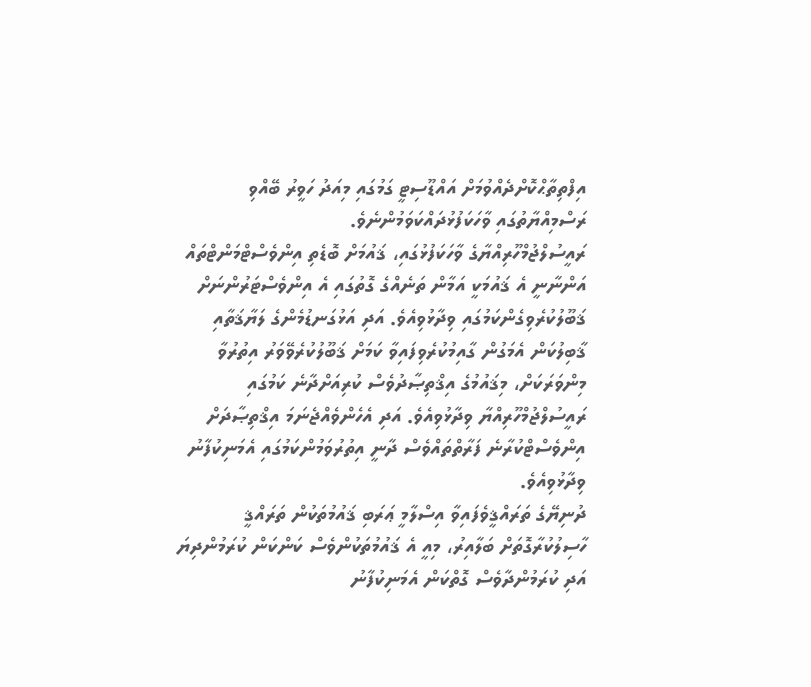އިފްތިތާޙްކޮށްދެއްވުމަށް އައްޑޫސިޓީ ގަމުގައި މިއަދު ހަވީރު ބޭއްވި ރަސްމިއްޔާތުގައި ވާހަކަފުޅުދައްކަވަމުންނެވެ.
ރައީސުލްޖުމްހޫރިއްޔާގެ ވާހަކަފުޅުގައި، ޤައުމަށް ބޮޑެތި އިންވެސްޓްމަންޓްތައް އަންނާނީ އެ ޤައުމަކީ އަމާން ތަނެއްގެ ގޮތުގައި އެ އިންވެސްޓަރުންނަށް ޤަބޫލުކުރެވިގެންކަމުގައި ވިދާޅުވިއެވެ. އަދި އަޅުގަނޑުމެންގެ ލަޔާޤަތާއި ޤާބިލުކަން އެމަގުން ގާއިމުކުރެވިފައިވާ ކަމަށް ޤަބޫލުކުރެވޭވަރު އިތުރުވާ މިންވަރަކަށް، މިޤައުމުގެ އިޤްތިޞާދުވެސް ކުރިއަށްދާނެ ކަމުގައި ރައީސުލްޖުމްހޫރިއްޔާ ވިދާޅުވިއެވެ. އަދި އެހެންވެއްޖެނަމަ އިޤްތިޞާދަށް އިންވެސްޓްކުރާނެ ފަރާތްތައްވެސް ދާނީ އިތުރުވަމުންކަމުގައި އެމަނިކުފާނު ވިދާޅުވިއެވެ.
ދުނިޔޭގެ ތަރައްޤީވެފައިވާ އިސްލާމީ ޢަރަބި ޤައުމުތަކުން ތަރައްޤީ ހާސިލުކުރާގޮތަށް ބަލާއިރު، މިއީ އެ ޤައުމުތަކުންވެސް ކަންކަން ކުރަމުންދިޔަ އަދި ކުރަމުންދާވެސް ގޮތްކަން އެމަނިކުފާނު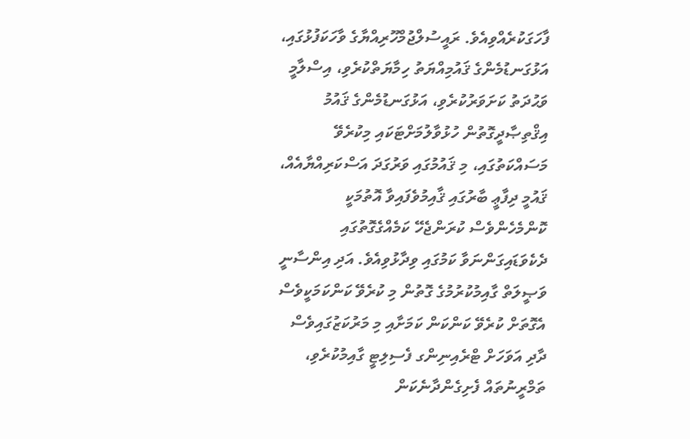ފާހަގަކުރެއްވިއެވެ. ރައީސުލްޖުމްހޫރިއްޔާގެ ވާހަކަފުޅުގައި، އަޅުގަނޑުމެންގެ ޤައުމިއްޔަތު ހިމާޔަތްކުރެވި، އިސްލާމީ ވަޙުދަތު ކަށަވަރުކުރެވި، އަޅުގަނޑުމެންގެ ޤައުމު އިޤްތިޞާދީގޮތުން ހުޅުވާލުމަށްޓަކައި މިކުރެވޭ މަސައްކަތުގައި، މި ޤައުމުގައި ވަރުގަދަ އަސްކަރިއްޔާއެއް، ޤައުމީ ދިފާޢީ ބާރުގައި ޤާއިމުވެފައިވާ އޮތުމަކީ ކޮންމެހެންވެސް ކުރަންޖެހޭ ކަމެއްގެގޮތުގައި ދެކެވަޑައިގަންނަވާ ކަމުގައި ވިދާޅުވިއެވެ. އަދި އިންސާނީ ވަޞީލަތް ގާއިމުކުރުމުގެ ގޮތުން މި ކުރެވޭ ކަންކަމަކީވެސް އެގޮތަށް ކުރެވޭ ކަންކަން ކަމަށާއި މި މަރުކަޒުގައިވެސް ދާދި އަވަހަށް ޓްރެއިނިންގ ފެސިލިޓީ ގާއިމުކުރެވި، ތަމްރީނުތައް ފެށިގެންދާނެކަން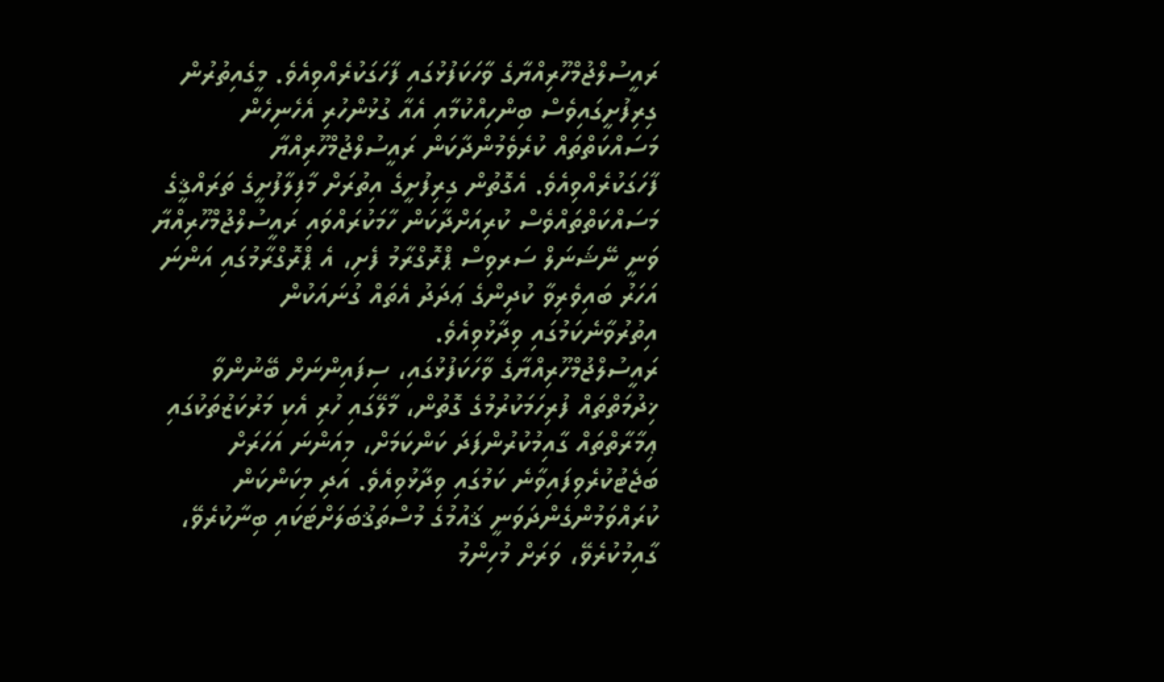ރައީސުލްޖުމްހޫރިއްޔާގެ ވާހަކަފުޅުގައި ފާހަގަކުރެއްވިއެވެ. މީގެއިތުރުން ގިރިފުށީގައިވެސް ބިންހިއްކުމާއި އެއާ ގުޅުންހުރި އެހެނިހެން މަސައްކަތްތައް ކުރެވެމުންދާކަން ރައީސުލްޖުމްހޫރިއްޔާ ފާހަގަކުރެއްވިއެވެ. އެގޮތުން ގިރިފުށީގެ އިތުރަށް މާފިލާފުށީގެ ތަރައްޤީގެ މަސައްކަތްތައްވެސް ކުރިއަށްދާކަން ހާމަކުރައްވައި ރައީސުލްޖުމްހޫރިއްޔާ ވަނީ ނޭޝަނަލް ސަރވިސް ޕްރޮގްރާމު ފެށި، އެ ޕްރޮގްރާމުގައި އަންނަ އަހަރު ބައިވެރިވާ ކުދިންގެ ޢަދަދު އެތައް ގުނައަކުން އިތުރުވާނެކަމުގައި ވިދާޅުވިއެވެ.
ރައީސުލްޖުމްހޫރިއްޔާގެ ވާހަކަފުޅުގައި، ސިފައިންނަށް ބޭނުންވާ ޚިދުމަތްތައް ފުރިހަމަކުރުމުގެ ގޮތުން، މާލޭގައި ހުރި އެކި މަރުކަޒުތަކުގައި ޢިމާރާތްތައް ގާއިމުކުރުންފަދަ ކަންކަމަށް، މިއަންނަ އަހަރަށް ބަޖެޓުކުރެވިފައިވާނެ ކަމުގައި ވިދާޅުވިއެވެ. އަދި މިކަންކަން ކުރައްވަމުންގެންދަވަނީ ޤައުމުގެ މުސްތަޤުބަލަށްޓަކައި ބިނާކުރެވޭ، ގާއިމުކުރެވޭ، ވަރަށް މުހިންމު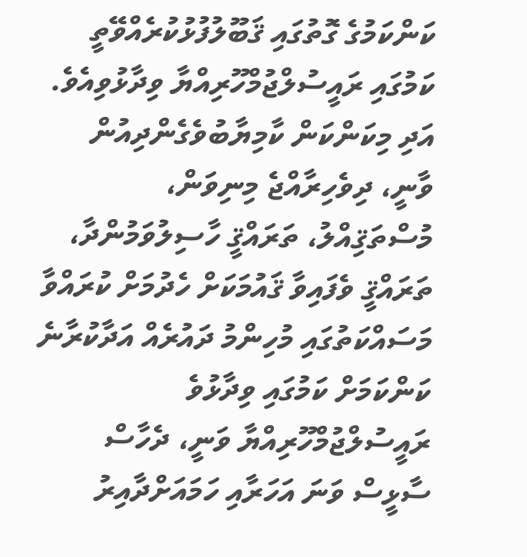ކަންކަމުގެ ގޮތުގައި ޤަބޫލުފުޅުކުރެއްވޭތީ ކަމުގައި ރައީސުލްޖުމްހޫރިއްޔާ ވިދާޅުވިއެވެ. އަދި މިކަންކަން ކާމިޔާބުވެގެންދިއުން ވާނީ، ދިވެހިރާއްޖެ މިނިވަން، މުސްތަޤިއްލު، ތަރައްޤީ ހާސިލުވަމުންދާ، ތަރައްޤީ ވެފައިވާ ޤައުމަކަށް ހެދުމަށް ކުރައްވާ މަސައްކަތުގައި މުހިންމު ދައުރެއް އަދާކުރާނެ ކަންކަމަށް ކަމުގައި ވިދާޅުވެ ރައީސުލްޖުމްހޫރިއްޔާ ވަނީ، ދެހާސް ސާޅީސް ވަނަ އަހަރާއި ހަމައަށްދާއިރު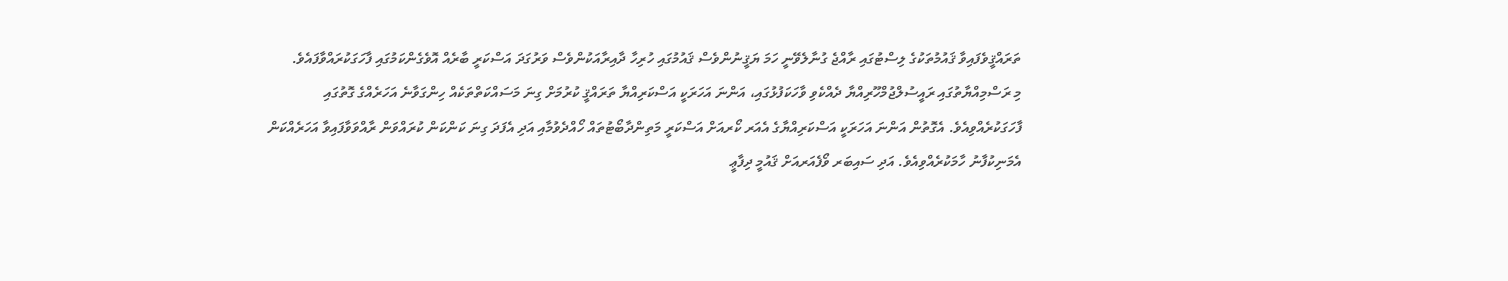ތަރައްޤީވެފައިވާ ޤައުމުތަކުގެ ލިސްޓުގައި ރާއްޖެ ގުނާލެވޭނީ ހަމަ ޔަޤީނުންވެސް ޤައުމުގައި ހުރިހާ ދާއިރާއަކުންވެސް ވަރުގަދަ އަސްކަރީ ބާރެއް އޮވެގެންކަމުގައި ފާހަގަކުރައްވާފައެވެ.
މި ރަސްމިއްޔާތުގައި ރައީސުލްޖުމްހޫރިއްޔާ ދެއްކެވި ވާހަކަފުޅުގައި، އަންނަ އަހަރަކީ އަސްކަރިއްޔާ ތަރައްޤީ ކުރުމަށް ގިނަ މަސައްކަތްތަކެއް ހިންގަވާނެ އަހަރެއްގެ ގޮތުގައި ފާހަގަކުރެއްވިއެވެ. އެގޮތުން އަންނަ އަހަރަކީ އަސްކަރިއްޔާގެ އެއަރ ކޯރއަށް އަސްކަރީ މަތިންދާބޯޓުތައް ހޯއްދެވުމާއި އަދި އެފަދަ ގިނަ ކަންކަން ކުރައްވަން ރާއްވަވާފައިވާ އަހަރެއްކަން އެމަނިކުފާނު ހާމަކުރެއްވިއެވެ. އަދި ސައިބަރ ވޯފެއަރއަށް ޤައުމީ ދިފާޢީ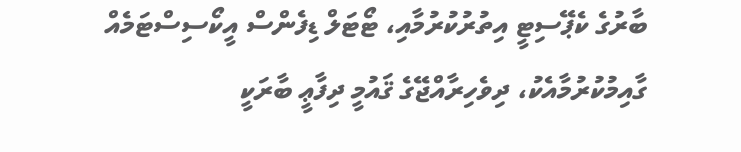ބާރުގެ ކެޕޭސިޓީ އިތުރުކުރުމާއި، ޓޯޓަލް ޑިފެންސް އީކޯސިސްޓަމެއް ގާއިމުކުރުމާއެކު، ދިވެހިރާއްޖޭގެ ޤައުމީ ދިފާޢީ ބާރަކީ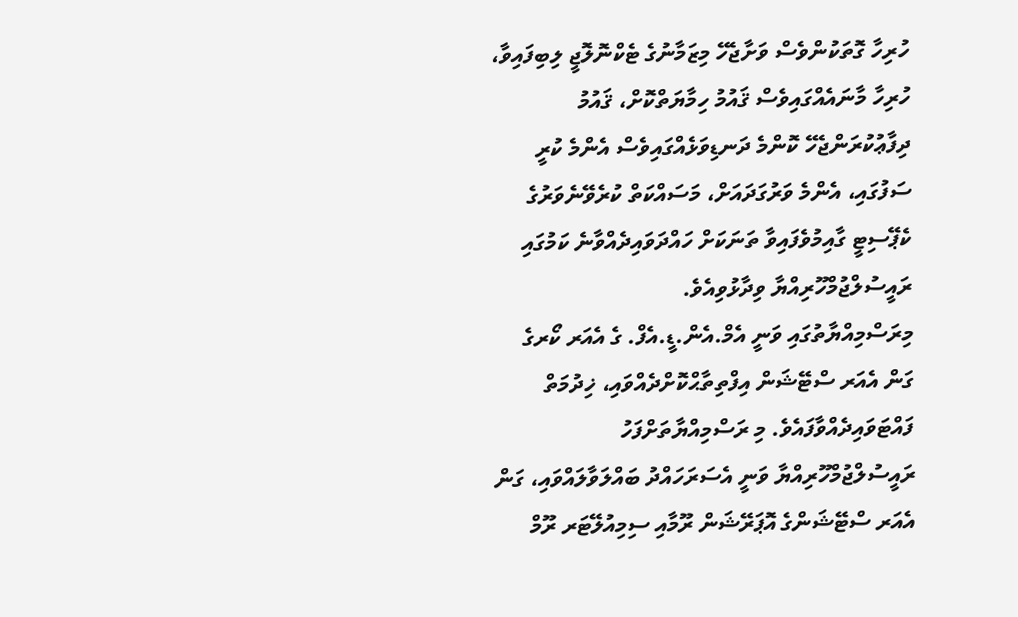ހުރިހާ ގޮތަކުންވެސް ވަށާޖެހޭ މިޒަމާނުގެ ޓެކްނޮލޮޖީ ލިބިފައިވާ، ހުރިހާ މާނައެއްގައިވެސް ޤައުމު ހިމާޔަތްކޮށް، ޤައުމު ދިފާޢުކުރަންޖެހޭ ކޮންމެ ދަނޑިވަޅެއްގައިވެސް އެންމެ ކުރީ ސަފުގައި، އެންމެ ވަރުގަދައަށް، މަސައްކަތް ކުރެވޭނެވަރުގެ ކެޕޭސިޓީ ގާއިމުވެފައިވާ ތަނަކަށް ހައްދަވައިދެއްވާނެ ކަމުގައި ރައީސުލްޖުމްހޫރިއްޔާ ވިދާޅުވިއެވެ.
މިރަސްމިއްޔާތުގައި ވަނީ އެމް.އެން.ޑީ.އެފް. ގެ އެއަރ ކޯރގެ ގަން އެއަރ ސްޓޭޝަން އިފްތިތާޙްކޮށްދެއްވައި، ޚިދުމަތް ފައްޓަވައިދެއްވާފައެވެ. މި ރަސްމިއްޔާތަށްފަހު ރައީސުލްޖުމްހޫރިއްޔާ ވަނީ އެސަރަހައްދު ބައްލަވާލައްވައި، ގަން އެއަރ ސްޓޭޝަންގެ އޮޕަރޭޝަން ރޫމާއި ސިމިއުލޭޓަރ ރޫމް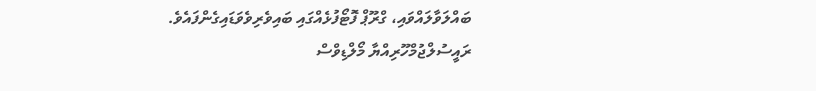ބައްލަވާލައްވައި، ގްރޫޕް ފޮޓޯފުޅެއްގައި ބައިވެރިވެވަޑައިގެންފައެވެ.
ރައީސުލްޖުމްހޫރިއްޔާ މޯލްޑިވްސް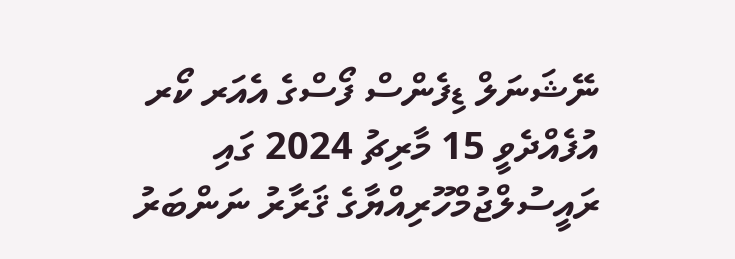ނޭޝަނަލް ޑިފެންސް ފޯސްގެ އެއަރ ކޯރ އުފެއްދެވީ 15 މާރިޗު 2024 ގައި ރައީސުލްޖުމްހޫރިއްޔާގެ ޤަރާރު ނަންބަރު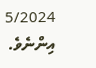5/2024 އިންނެވެ.